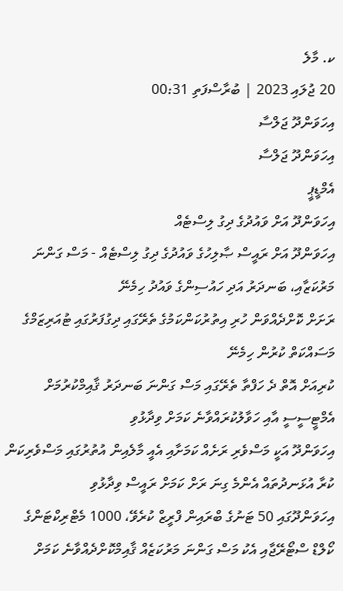ކ. މާލެ
20 ޖުލައި 2023 | ބުރާސްފަތި 00:31
އިހަވަންދޫ ޖަލްސާ
އިހަވަންދޫ ޖަލްސާ
އެމްޑީޕީ
އިހަވަންދޫ އަށް ވައުދުގެ ދިގު ލިސްޓެއް
އިހަވަންދޫ އަށް ރައީސް ޞާލިހުގެ ވައުދުގެ ދިގު ލިސްޓެއް - މަސް ގަންނަ މަރުކަޒާއި، ބަނދަރު އަދި ހައުސިންގެ ވައުދު ހިމެނޭ
ރަށަށް ކޮށްދެއްވަން ހުރި އިތުރުކަންކަމުގެ ތެރޭގައި ދިގުފަރުގައި ޓުއަރިޒަމްގެ މަސައްކަތް ކުރުން ހިމެނޭ
ކުރިއަށް އޮތް ދެ ހަފްތާ ތެރޭގައި މަސް ގަންނަ ބަނދަރު ޤާއިމްކުރުމަށް އެމްޓީސީސީ އާއި ހަވާލުކުރައްވާނެ ކަމަށް ވިދާޅުވި
އިހަވަންދޫ އަކީ މަސްވެރި ރަށެއް ކަމަށާއި އެއީ މާލެއިން އުތުރުގައި މަސްވެރިކަން ކުރާ އުޅަނދުތައް އެންމެ ގިނަ ރަށް ކަމަށް ރައީސް ވިދާޅުވި
އިހަވަންދޫގައި 50 ޓަނުގެ ބްރައިން ފްރީޒް ކުރެވޭ، 1000 މެޓްރިކްޓަންގެ ކޯލްޑް ސްޓޯރޭޖާއި އެކު މަސް ގަންނަ މަރުކަޒެއް ޤާއިމްކޮށްދެއްވާނެ ކަމަށް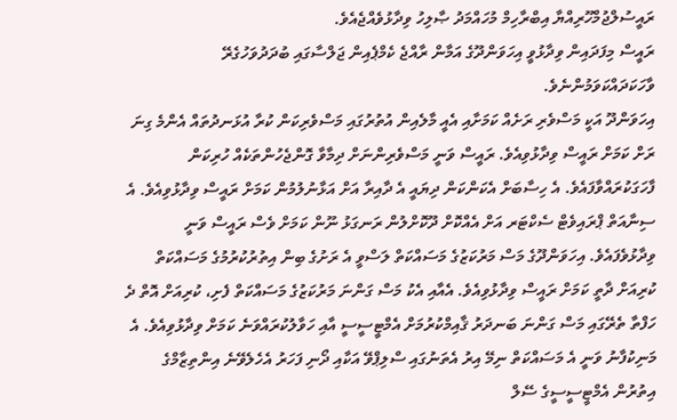ރައީސުލްޖުމްހޫރިއްޔާ އިބްރާހިމް މުހައްމަދު ޞާލިހު ވިދާޅުވެއްޖެއެވެ.
ރައީސް މިފަދައިން ވިދާޅުވީ އިހަވަންދޫގެ އަމާން ރާއްޖެ ކެމްޕެއިން ޖަލްސާގައި ބުދަދުވަހުގެރޭ ވާހަކަދައްކަވަމުންނެވެ.
އިހަވަންދޫ އަކީ މަސްވެރި ރަށެއް ކަމަށާއި އެއީ މާލެއިން އުތުރުގައި މަސްވެރިކަން ކުރާ އުޅަނދުތައް އެންމެ ގިނަ ރަށް ކަމަށް ރައީސް ވިދާޅުވިއެވެ. ރައީސް ވަނީ މަސްވެރިންނަށް ދިމާވާ ގޮންޖެހުންތަކެއް ހުރިކަން ފާހަގަކުރައްވާފައެވެ. އެ ހިސާބަށް އެކަންކަން ދިޔައީ އެ ދާއިރާ އަށް އަޅާނުލުމުން ކަމަށް ރައީސް ވިދާޅުވިއެވެ. އެ ސިނާއަތް ޕްރައިވެޓް ސެކްޓަރ އަށް އެއްކޮށް ދޫކޮށްލުން ރަނގަޅު ނޫން ކަމަށް ވެސް ރައީސް ވަނީ ވިދާޅުވެފައެވެ. އިހަވަންދޫގެ މަސް މަރުކަޒުގެ މަސައްކަތް ލަސްވީ އެ ރަށުގެ ބިން އިތުރުކުރުމުގެ މަސައްކަތް ކުރިއަށް ދާތީ ކަމަށް ރައީސް ވިދާޅުވިއެވެ. އެއާއި އެކު މަސް ގަންނަ މަރުކަޒުގެ މަސައްކަތް ފެށި، ކުރިއަށް އޮތް ދެ ހަފްތާ ތެރޭގައި މަސް ގަންނަ ބަނދަރު ޤާއިމްކުރުމަށް އެމްޓީސީސީ އާއި ހަވާލުކުރައްވަނެ ކަމަށް ވިދާޅުވިއެވެ. އެ މަނިކުފާނު ވަނީ އެ މަސައްކަތް ނިމޭ އިރު އެތަނުގައި ސްލިޕްވޭ އަކާއި ދޯނި ފަހަރު އެހެލެވޭނެ އިންތިޒާމްގެ އިތުރުން އެމްޓީސީސީގެ ސޭލް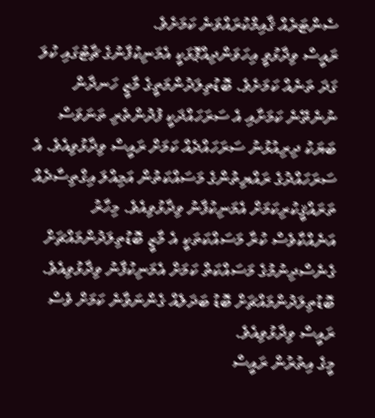ސެންޓަރެއް ޤާއިމްކުރައްވަނެ ކަމަށެވެ.
ރައީސް ވިދާޅުވީ އިހަވަންދިއްޕޮޅަކީ އެމަނިކުފާނުގެ ޗާޓުގައި ކުލަ ގަދަ ތަނެއް ކަމަށެވެ. ބޮޑުތިލަދުންމަތީގެ މާޒީ ހަނދާން ނުނެތޭނެ ކަމަށާއި އެ ސަރަހައްދަކީ ފުދުންތެރި ތަނަވަސް ބަޔަކު ދިރިއުޅުނު ސަރަހައްދެއް ކަމަށް ރައީސް ވިދާޅުވިއެވެ. އެ ސަރަހައްދުގެ ރައްޔިތުންގެ މަސައްކަތުން އަމިއްލަ އިގްތިސާދެއް ތަރައްޤީކުރިކަމަށް އެމަނިކުފާނު ވިދާޅުވިއެވެ. މިހާރު އަނެއްކާވެސް ކުރާ މަސައްކަތަކީ އެ މާޒީ ބޮޑުތިލަދުންމައްޗަށް ގެނެސްދިނުމުގެ މަސައްކަތް ކަމަށް އެމަނިކުފާނު ވިދާޅުވިއެވެ. ބޮޑުތިލަދުންމައްޗަށް ބޮޑު ބަދަލެއް ގެންނަވާނެ ކަމަށް ވެސް ރައީސް ވިދާޅުވިއެވެ.
މީގެ އިތުރުން ރައީސް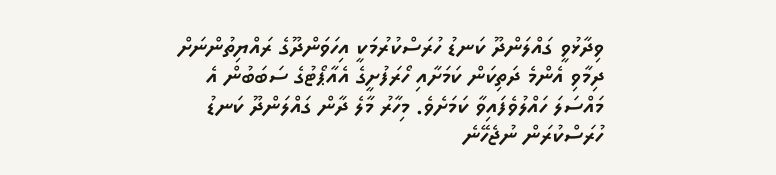ވިދާޅުވީ ގައްލަންދޫ ކަނޑު ހުރަސްކުރުމަކީ އިހަވަންދޫގެ ރައްޔިތުންނަށް ދިމާވި އެންމެ ދަތިކަން ކަމަށާއި ހޯރަފުށީގެ އެއާޕޯޓުގެ ސަބަބުން އެ މައްސަލަ ހައްލުވެފައިވާ ކަމަށެވެ. މިހާރު މާލެ ދާން ގައްލަންދޫ ކަނޑު ހުރަސްކުރަން ނުޖެހޭނެ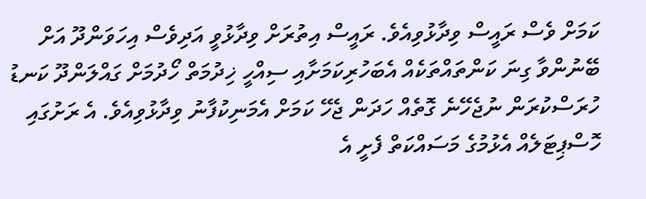ކަމަށް ވެސް ރައީސް ވިދާޅުވިއެވެ. ރައީސް އިތުރަށް ވިދާޅުވީ އަދިވެސް އިހަވަންދޫ އަށް ބޭނުންވާ ގިނަ ކަންތައްތަކެއް އެބަހުރިކަމަށާއި ސިއްހީ ޚިދުމަތް ހޯދުމަށް ގައްލަންދޫ ކަނޑު ހުރަސްކުރަން ނުޖެހޭނެ ގޮތެއް ހަދަން ޖެހޭ ކަމަށް އެމަނިކުފާނު ވިދާޅުވިއެވެ. އެ ރަށުގައި ހޮސްޕިޓަލެއް އެޅުމުގެ މަސައްކަތް ފެށީ އެ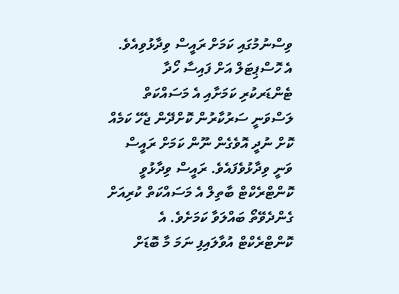ވިސްނުމުގައި ކަމަށް ރައީސް ވިދާޅުވިއެވެ.
އެ ހޮސްޕިޓަލް އަށް ފައިސާ ހޯދާ ޓެންޑަރކުރި ކަމަށާއި އެ މަސައްކަތް ލަސްވަނީ ސަރުކާރުން ކޮށްދޭން ޖެހޭ ކަމެއް ކޮށް ނުދީ އޮވެގެން ނޫން ކަމަށް ރައީސް ވަނީ ވިދާޅުވެފައެވެ. ރައީސް ވިދާޅުވީ ކޮންޓްރެކްޓް ބާތިލް އެ މަސައްކަތް ކުރިއަށް ގެންދެވޭތޯ ބައްލަވާ ކަމަށެވެ. އެ ކޮންޓްރެކްޓް އުވާލައިފި ނަމަ މާ ބޮޑަށް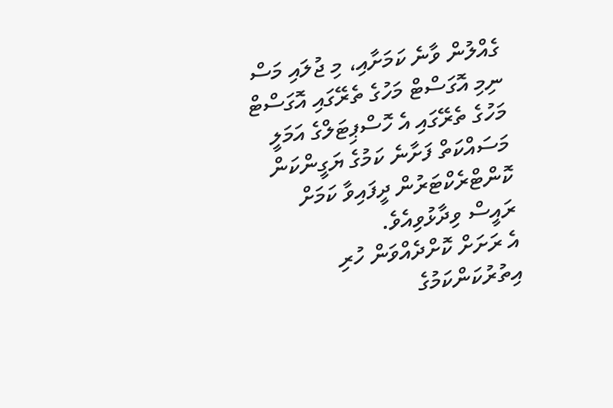ގެއްލުން ވާނެ ކަމަށާއި، މި ޖުލައި މަސް ނިމި އޮގަސްޓް މަހުގެ ތެރޭގައި އޮގަސްޓް މަހުގެ ތެރޭގައި އެ ހޮސްޕިޓަލްގެ އަމަލީ މަސައްކަތް ފަށާނެ ކަމުގެ ޔަގީންކަން ކޮންޓްރެކްޓަރުން ދީފައިވާ ކަމަށް ރައީސް ވިދާޅުވިއެވެ.
އެ ރަށަށް ކޮށްދެއްވަން ހުރި އިތުރުކަންކަމުގެ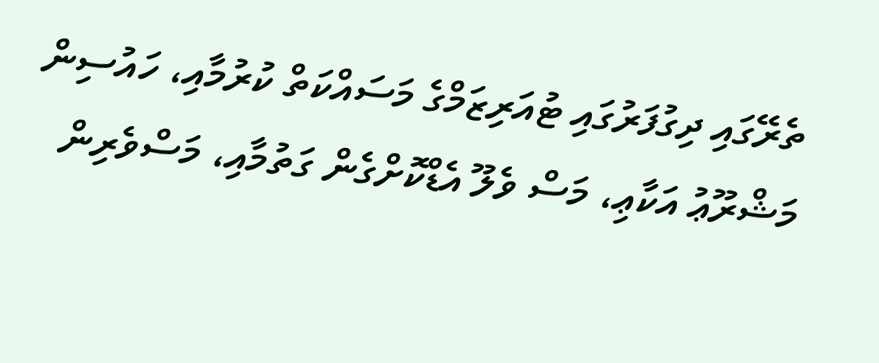ތެރޭގައި ދިގުފަރުގައި ޓުއަރިޒަމްގެ މަސައްކަތް ކުރުމާއި، ހައުސިން މަޝްރޫޢު އަކާޢި، މަސް ވެލޫ އެޑްކޮށްގެން ގަތުމާއި، މަސްވެރިން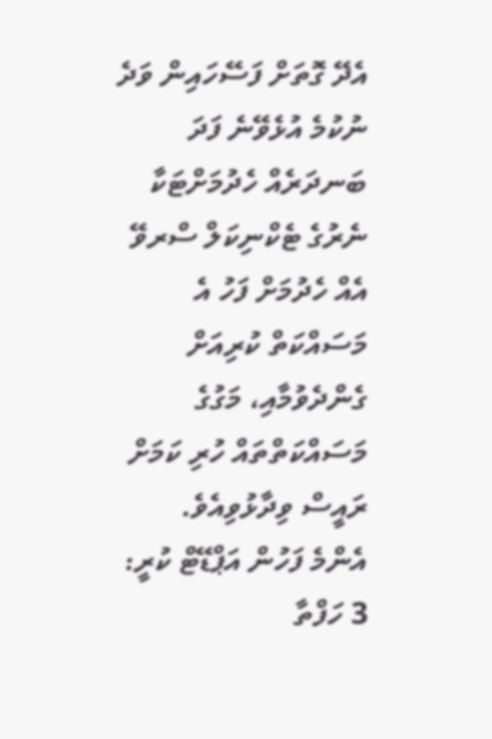އެދޭ ގޮތަށް ފަސޭހައިން ވަދެ ނުކުމެ އުޅެވޭނެ ފަދަ ބަނދަރެއް ހެދުމަށްޓަކާ ނެރުގެ ޓެކްނިކަލް ސްރވޭ އެއް ހެދުމަށް ފަހު އެ މަސައްކަތް ކުރިއަށް ގެންދެވުމާއި، މަގުގެ މަސައްކަތްތައް ހުރި ކަމަށް ރައީސް ވިދާޅުވިއެވެ.
އެންމެ ފަހުން އަޕްޑޭޓް ކުރީ: 3 ހަފްތާ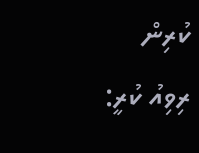ކުރިން
ރިވިއު ކުރީ: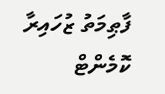ފާޠިމަތު ޒުހައިރާ
ކޮމެންޓް